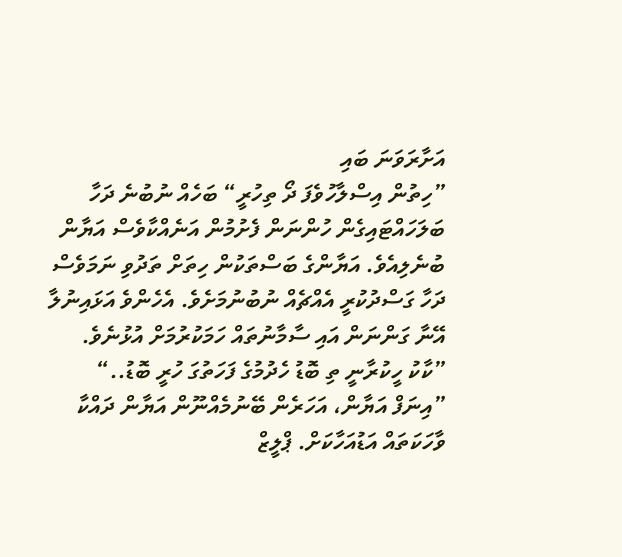އަށާރަވަނަ ބައި
”ހިތުން އިސްލާހުވެފަ ދޯ ތިހުރީ“ ބަހެއް ނުބުނެ ދަހާ ބަލަހައްޓައިގެން ހުންނަން ފެށުމުން އަނެއްކާވެސް އަޔާން ބުނެލިއެވެ. އަޔާންގެ ބަސްތަކުން ހިތަށް ތަދުވި ނަމަވެސް ދަހާ ގަސްދުކުރީ އެއްޗެއް ނުބުނުމަށެވެ. އެހެންވެ އަޅައިނުލާ އޭނާ ގަންނަން އައި ސާމާނުތައް ހަމަކުރުމަށް އުޅުނެވެ.
”ކާކު ހީކުރާނީ ތި ބޮޑު ހެދުމުގެ ފަހަތުގަ ހުރީ ބޮޑު..“
”އިނަފް އަޔާން، އަހަރެން ބޭނުމެއްނޫން އަޔާން ދައްކާ ވާހަކަތައް އަޑުއަހާކަށް. ޕްލީޒް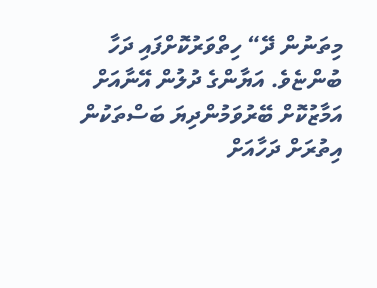މިތަނުން ދޭ“ ހިތްވަރުކޮށްފައި ދަހާ ބުންޏެވެ. އަޔާންގެ ދުލުން އޭނާއަށް އަމާޒުކޮށް ބޭރުވަމުންދިޔަ ބަސްތަކުން އިތުރަށް ދަހާއަށް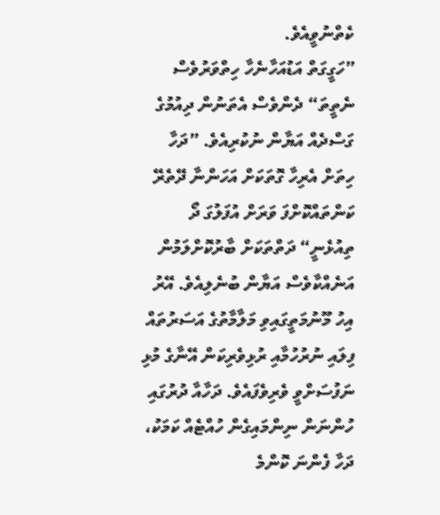ކެތްނުވީއެވެ.
”ހަގީގަތް އަޑުއަހާނެހާ ހިތްވަރުވެސް ނެތީތަ“ ދެންވެސް އެތަނުން ދިއުމުގެ ގަސްދެއް އަޔާން ނުކުރިއެވެ. ”ދަހާ ހިތަށް އެރިހާ ގޮތަކަށް އަހަންނާ ދޭތެރޭ ކަންތައްކޮށްފަ ވަރަށް އުފަލުގަ ދޯ ތިއުޅެނީ“ ދަތްތަކަށް ބާރުކޮށްލަމުން އަނެއްކާވެސް އަޔާން ބުނެލިއެވެ. އޭރު އިހު މޫނުމަތީގައިވި މަލާމާތުގެ އަސަރުތައް ފިލައި ނުރުހުމާއި ރުޅިވެރިކަން އޭނާގެ މުޅި ނަފުސަށްވީ ވެރިވެފައެވެ. ދަހާއާ ދުރުގައި ހުންނަން ނިންމައިގެން ހުއްޓެއް ކަމަކު، ދަހާ ފެންނަ ކޮންމެ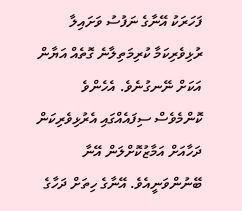ފަހަރަކު އޭނާގެ ނަފުސު ވަށައިލާ ރުޅިވެރިކަމާ ކުރިމަތިލާނެ ގޮތެއް އަޔާން އަކަށް ނޭނގުނެވެ. އެހެންވެ ކޮންމެވެސް ސިފައެއްގައި އެރުޅިވެރިކަން ދަހާއަށް އަމާޒުކޮށްލަން އޭނާ ބޭނުންވަނީއެވެ. އޭނާގެ ހިތަށް ދަހާގެ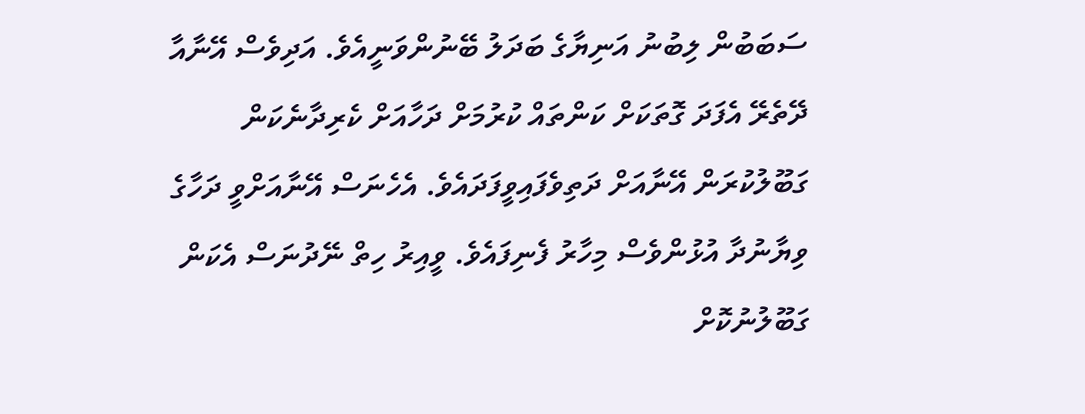ސަބަބުން ލިބުނު އަނިޔާގެ ބަދަލު ބޭނުންވަނީއެވެ. އަދިވެސް އޭނާއާ ދޭތެރޭ އެފަދަ ގޮތަކަށް ކަންތައް ކުރުމަށް ދަހާއަށް ކެރިދާނެކަން ގަބޫލުކުރަން އޭނާއަށް ދަތިވެފައިވީފަދައެވެ. އެހެނަސް އޭނާއަށްވީ ދަހާގެ ވިޔާނުދާ އުޅުންވެސް މިހާރު ފެނިފައެވެ. ވީއިރު ހިތް ނޭދުނަސް އެކަން ގަބޫލުނުކޮށް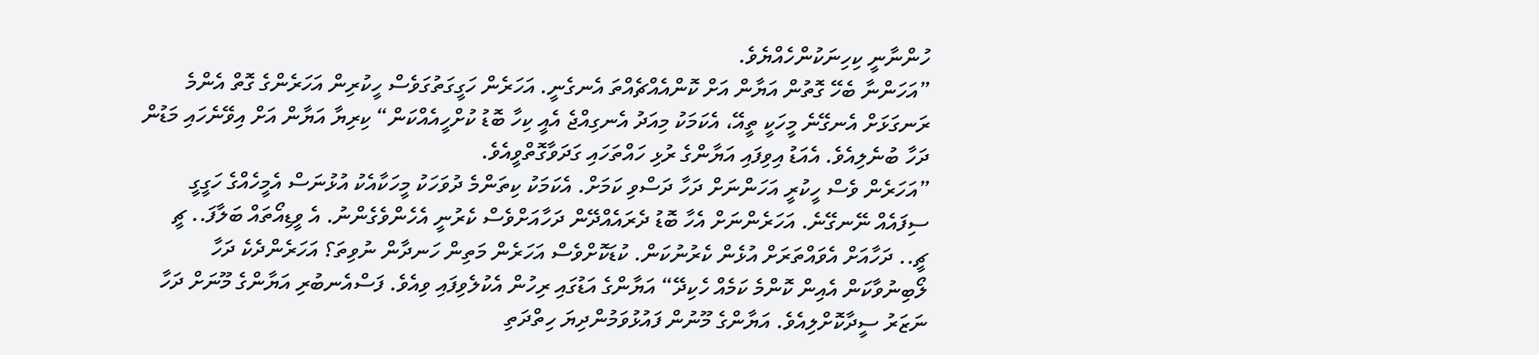ހުންނާނީ ކިހިނަކުންހެއްޔެވެ.
”އަހަންނާ ބެހޭ ގޮތުން އަޔާން އަށް ކޮންއެއްޗެއްތަ އެނގެނީ. އަހަރެން ހަގީގަތުގަވެސް ހީކުރިން އަހަރެންގެ ގޮތް އެންމެ ރަނގަޅަށް އެނގޭނެ މީހަކީ ތީއޭ، އެކަމަކު މިއަދު އެނގިއްޖެ އެއީ ކިހާ ބޮޑު ކުށްހީއެއްކަން“ ކިރިޔާ އަޔާން އަށް އިވޭނެހައި މަޑުން ދަހާ ބުނެލިއެވެ. އެއަޑު އިވިފައި އަޔާންގެ ރުޅި ހައްތަހައި ގަދަވާގޮތްވީއެވެ.
”އަހަރެން ވެސް ހީކުރީ އަހަންނަށް ދަހާ ދަސްވި ކަމަށް. އެކަމަކު ކިތަންމެ ދުވަހަކު މީހަކާއެކު އުޅުނަސް އެމީހެއްގެ ހަގީގީ ސިފައެއް ނޭނގޭނެ. އަހަރެންނަށް އެހާ ބޮޑު ދެރައެއްދޭން ދަހާއަށްވެސް ކެރުނީ އެހެންވެގެންނު. އެ ވީޑިއޯތައް ބަލާފަ.. ޗީ ޗީ.. ދަހާއަށް އެވައްތަރަށް އުޅެން ކެރުނުކަން. ކުޑަކޮށްވެސް އަހަރެން މަތިން ހަނދާން ނުވިތަ؟ އަހަރެންދެކެ ދަހާ ލޯބިނުވާކަން އެއިން ކޮންމެ ކަމެއް ހެކިދޭ“ އަޔާންގެ އަޑުގައި ރިހުން އެކުލެވިފައި ވިއެވެ. ފަސްއެނބުރި އަޔާންގެ މޫނަށް ދަހާ ނަޒަރު ސީދާކޮށްލިއެވެ. އަޔާންގެ މޫނުން ފައުޅުވަމުންދިޔަ ހިތްދަތި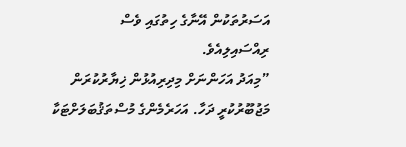އަސަރުތަކުން އޭނާގެ ހިތުގައި ވެސް ރިއްސައިލިއެވެ.
”މިއަދު އަހަންނަށް މިދިރިއުޅުން ޚިޔާރުކުރަން މަޖުބޫރުކުރީ ދަހާ. އަހަރެމެންގެ މުސްތަޤުބަލަށްޓަކާ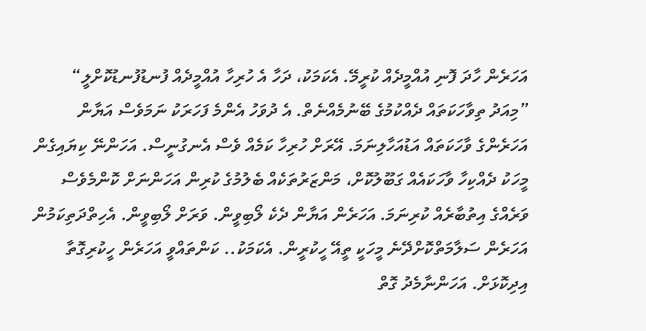އަހަރެން ހާދަ ފޮނި އުއްމީދެއް ކުރީމޭ. އެކަމަކު، ދަހާ އެ ހުރިހާ އުއްމީދެއް ފުނޑުފުނޑުކޮށްލީ“
”މިއަދު ތިވާހަކަތައް ދެއްކުމުގެ ބޭނުމެއްނެތް. އެ ދުވަހު އެންމެ ފަހަރަކު ނަމަވެސް އަޔާން އަހަރެންގެ ވާހަކަތައް އަޑުއަހާލިނަމަ. އޭރަށް ހުރިހާ ކަމެއް ވެސް އެނގުނީސް. އަހަންނޭ ކިޔައިގެން މީހަކު ދެއްކިހާ ވާހަކައެއް ގަބޫލުކޮށް، މަންޒަރުތަކެއް ބެލުމުގެ ކުރިން އަހަންނަށް ކޮންމެވެސް ވަރެއްގެ އިތުބާރެއް ކުރިނަމަ. އަހަރެން އަޔާން ދެކެ ލޯބިވީން. ވަރަށް ލޯބިވީން. އެހިތްދަތިކަމުން އަހަރެން ސަލާމަތްކޮށްދޭނެ މީހަކީ ތީއޭ ހީކުރީން. އެކަމަކު.. ކަންތައްވީ އަހަރެން ހީކުރިގޮތާ އިދިކޮޅަށް. އަހަންނާމެދު ގޮތް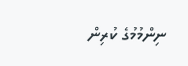ނިންމުމުގެ ކުރިން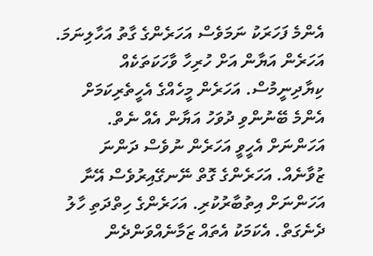އެންމެ ފަހަރަކު ނަމަވެސް އަހަރެންގެ ގާތު އަހާލިނަމަ. އަހަރެން އަޔާން އަށް ހުރިހާ ވާހަކަތަކެއް ކިޔާދިނީމުސް. އަހަރެން މީހެއްގެ އެހީތެރިކަމަށް އެންމެ ބޭނުންވި ދުވަހު އަޔާން އެއް ނެތް. އަހަންނަށް އެހީވީ އަހަރެން ނުވެސް ދަންނަ ޒުވާނެއް. އަހަރެންގެ ގޮތް ނޭނގޭއިރުވެސް އޭނާ އަހަންނަށް އިތުބާރުކުރި. އަހަރެންގެ ހިތްދަތި ހާލު ދެނެގަތް. އެކަމަކު އެތައް ޒަމާނެއްވަންދެން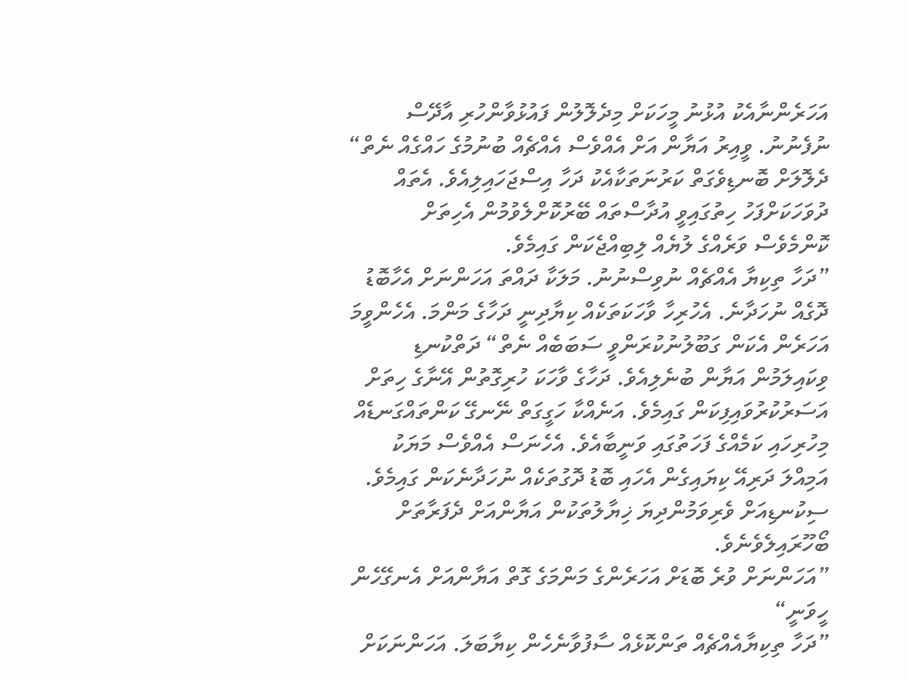އަހަރެންނާއެކު އުޅުނު މީހަކަށް މިދެލޮލުން ފައުޅުވާންހުރި އާދޭސް ނުފެނުނު. ވީއިރު އަޔާން އަށް އެއްވެސް އެއްޗެއް ބުނުމުގެ ހައްގެއް ނެތް“ ދެލޮލަށް ބޮނޑިވެގަތް ކަރުނަތަކާއެކު ދަހާ އިސްޖަހައިލިއެވެ. އެތައް ދުވަހަކަށްފަހު ހިތުގައިވީ އުދާސްތައް ބޭރުކޮށްލެވުމުން އެހިތަށް ކޮންމެވެސް ވަރެއްގެ ލުޔެއް ލިބިއްޖެކަން ގައިމެވެ.
”ދަހާ ތިކިޔާ އެއްޗެއް ނުވިސްނުނު. މަލަކާ ދައްތަ އަހަންނަށް އެހާބޮޑު ދޮގެއް ނުހަދާނެ. އެހުރިހާ ވާހަކަތަކެއް ކިޔާދިނީ ދަހާގެ މަންމަ. އެހެންވީމަ އަހަރެން އެކަން ގަބޫލުނުކުރަންވީ ސަބަބެއް ނެތް“ ދަތްކުނޑި ވިކައިލަމުން އަޔާން ބުނެލިއެވެ. ދަހާގެ ވާހަކަ ހުރިގޮތުން އޭނާގެ ހިތަށް އަސަރުކުރުވައިފިކަން ގައިމެވެ. އަނެއްކާ ހަގީގަތް ނޭނގޭ ކަންތައްގަނޑެއް މިހުރިހައި ކަމެއްގެ ފަހަތުގައި ވަނީބާއެވެ. އެހެނަސް އެއްވެސް މަޔަކު އަމިއްލަ ދަރިއޭ ކިޔައިގެން އެހައި ބޮޑު ދޮގުތަކެއް ނުހަދާނެކަން ގައިމެވެ. ސިކުނޑިއަށް ވެރިވަމުންދިޔަ ޚިޔާލުތަކުން އަޔާންއަށް ދެފަރާތަށް ބޯހޫރައިލެވެނެވެ.
”އަހަންނަށް ވުރެ ބޮޑަށް އަހަރެންގެ މަންމަގެ ގޮތް އަޔާންއަށް އެނގޭހެން ހީވަނީ“
”ދަހާ ތިކިޔާއެއްޗެއް ތަންކޮޅެއް ސާފުވާނެހެން ކިޔާބަލަ. އަހަންނަކަށް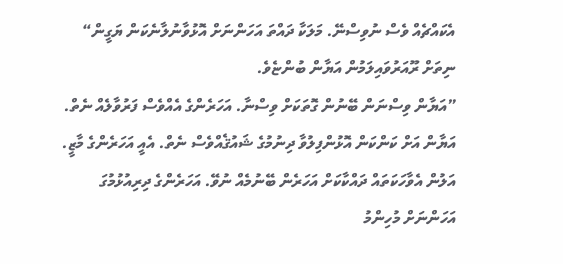އެކައްޗެއް ވެސް ނުވިސްނޭ. މަލަކާ ދައްތަ އަހަންނަށް އޮޅުވާނުލާނެކަން ޔަގީން“ ނިތަށް ރޫއަރުވައިލަމުން އަޔާން ބުންޏެވެ.
”އަޔާން ވިސްނަން ބޭނުން ގޮތަކަށް ވިސްނާ. އަހަރެންގެ އެއްވެސް ފަރުވާލެއް ނެތް. އަޔާން އަށް ކަންކަން އޮޅުންފިލުވާ ދިނުމުގެ ޝައުޤެއްވެސް ނެތް. އެއީ އަހަރެންގެ މާޒީ. އަލުން އެވާހަކަތައް ދައްކާކަށް އަހަރެން ބޭނުމެއް ނުވޭ. އަހަރެންގެ ދިރިއުޅުމުގަ އަހަންނަށް މުހިންމު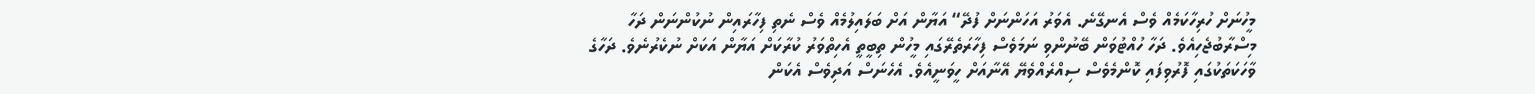މީހުނަށް ހުރިހާކަމެއް ވެސް އެނގޭނެ. އެވަރު އަހަންނަށް ފުދޭ“ އަޔާން އަށް ބަލައިލުމެއް ވެސް ނެތި ފިހާރައިން ނުކުންނަން ދަހާ މިސްރާބުޖެހިއެވެ. ދަހާ ހުއްޓުވަން ބޭނުންވި ނަމަވެސް ފިހާރަތެރޭގައި މީހުން ތިބީތީ އެހިތްވަރު ކުރާކަށް އަޔާން އަކަށް ނުކެރުނެވެ. ދަހާގެ ވާހަކަތަކުގައި ފޮރުވިފައި ކޮންމެވެސް ސިއްރެއްވެޔޭ އޭނާއަށް ހީވަނީއެވެ. އެހެނަސް އަދިވެސް އެކަން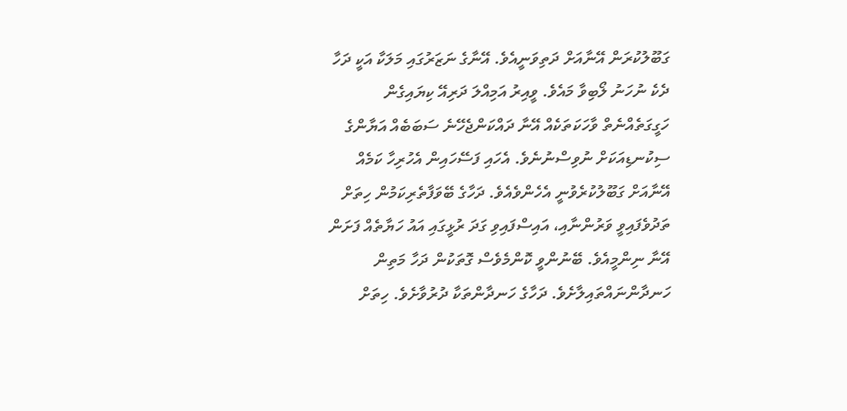ގަބޫލުކުރަން އޭނާއަށް ދަތިވަނީއެވެ. އޭނާގެ ނަޒަރުގައި މަލަކާ އަކީ ދަހާ ދެކެ ނުހަނު ލޯބިވާ މައެވެ. ވީއިރު އަމިއްލަ ދަރިއޭ ކިޔައިގެން ހަގީގަތެއްނެތް ވާހަކަތަކެއް އޭނާ ދައްކަންޖެހޭނެ ސަބަބެއް އަޔާންގެ ސިކުނޑިއަކަށް ނުވިސްނުނެވެ. އެހައި ފަސޭހައިން އެހުރިހާ ކަމެއް އޭނާއަށް ގަބޫލުކުރެވުނީ އެހެންވެއެވެ. ދަހާގެ ބޭވަފާތެރިކަމުން ހިތަށް ތަދުވެފައިވީ ވަރުންނާއި، އައިސްފައިވި ގަދަ ރުޅީގައި އައު ހަޔާތެއް ފަށަން އޭނާ ނިންމީއެވެ. ބޭނުންވީ ކޮންމެވެސް ގޮތަކުން ދަހާ މަތިން ހަނދާންނައްތައިލާށެވެ. ދަހާގެ ހަނދާންތަކާ ދުރުވާށެވެ. ހިތަށް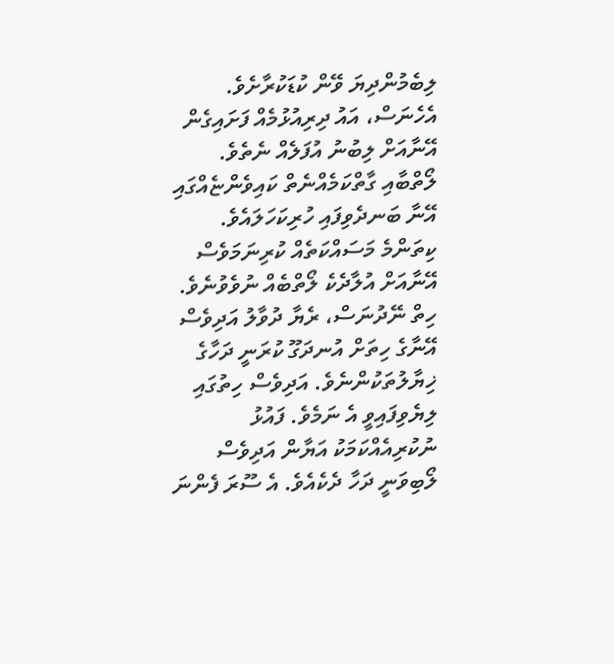ލިބެމުންދިޔަ ވޭން ކުޑަކުރާށެވެ. އެހެނަސް، އައު ދިރިއުޅުމެއް ފަށައިގެން އޭނާއަށް ލިބުނު އުފަލެއް ނެތެވެ. ލޯތްބާއި ގާތްކަމެއްނެތް ކައިވެންޏެއްގައި އޭނާ ބަނދެވިފައި ހުރިކަހަލައެވެ. ކިތަންމެ މަސައްކަތެއް ކުރިނަމަވެސް އޭނާއަށް އުލާދެކެ ލޯތްބެއް ނުވެވުނެވެ. ހިތް ނޭދުނަސް، ރެޔާ ދުވާލު އަދިވެސް އޭނާގެ ހިތަށް އުނދަގޫ ކުރަނީ ދަހާގެ ޚިޔާލުތަކުންނެވެ. އަދިވެސް ހިތުގައި ލިޔެވިފައިވީ އެ ނަމެވެ. ފައުޅު ނުކުރިއެއްކަމަކު އަޔާން އަދިވެސް ލޯބިވަނީ ދަހާ ދެކެއެވެ. އެ ސޫރަ ފެންނަ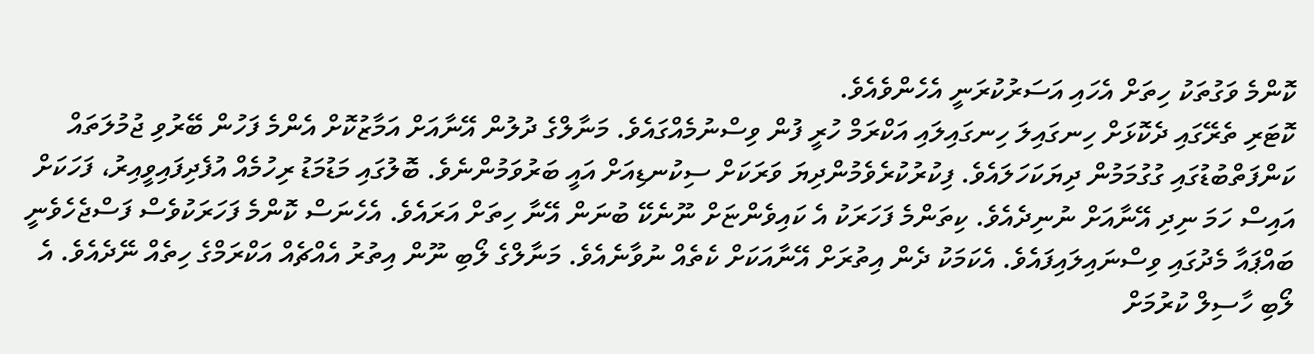ކޮންމެ ވަގުތަކު ހިތަށް އެހައި އަސަރުކުރަނީ އެހެންވެއެވެ.
ކޮޓަރި ތެރޭގައި ދެކޮޅަށް ހިނގައިލަ ހިނގައިލައި އަކްރަމް ހުރީ ފުން ވިސްނުމެއްގައެވެ. މަނާލްގެ ދުލުން އޭނާއަށް އަމާޒުކޮށް އެންމެ ފަހުން ބޭރުވި ޖުމުލަތައް ކަންފަތްބުޑުގައި ގުގުމަމުން ދިޔަކަހަލައެވެ. ފިކުރުކުރެވެމުންދިޔަ ވަރަކަށް ސިކުނޑިއަށް އައީ ބަރުވަމުންނެވެ. ބޮލުގައި މަޑުމަޑު ރިހުމެއް އުފެދިފައިވީއިރު، ފަހަކަށް އައިސް ހަމަ ނިދި އޭނާއަށް ނުނިދެއެވެ. ކިތަންމެ ފަހަރަކު އެ ކައިވެންޏަށް ނޫނެކޭ ބުނަން އޭނާ ހިތަށް އަރައެވެ. އެހެނަސް ކޮންމެ ފަހަރަކުވެސް ފަސްޖެހެވެނީ ބައްޕައާ މެދުގައި ވިސްނައިލައިފައެވެ. އެކަމަކު ދެން އިތުރަށް އޭނާއަކަށް ކެތެއް ނުވާނެއެވެ. މަނާލްގެ ލޯބި ނޫން އިތުރު އެއްޗެއް އަކްރަމްގެ ހިތެއް ނޭދެއެވެ. އެ ލޯބި ހާސިލް ކުރުމަށް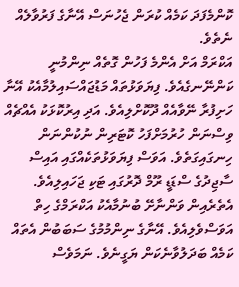ކޮންމެފަދަ ކަމެއް ކުރަން ޖެހުނަސް އޭނާގެ ފަރުވާލެއް ނެތެވެ.
އަކްރަމް އަށް އެންމެ ފަހުން ގޮތެއް ނިންމުނީ ކަންނޭނގެއެވެ. ފިޔަވަޅުތައް މަޑުޖައްސައިލުމާއެކު އޭނާ ހަށިފުރާ ނޭވާއެއް ދޫކޮށްލިއެވެ. އަދި އިރުކޮޅަކު އެއްޗެއް ވިސްނަން ހުރުމަށްފަހު ކޮޓަރިން ނުކުންނަން ހިނގައިގަތެވެ. އަވަސް ފިޔަވަޅުތަކެއްގައި އައިސް ސާޖިދުގެ ސްޑަޑީ ރޫމް ދޮރުގައި ޓަކި ޖަހައިލިއެވެ. އެތެރެއިން ވަންނާށޭ ބުނުމާއެކު އަކްރަމްގެ ހިތް އަވަސްވެލިއެވެ. އޭނާގެ ނިންމުމުގެ ސަބަބުން އެތައް ކަމެއް ބަދަލުވާނެކަން ޔަގީނެވެ. ނަމަވެސް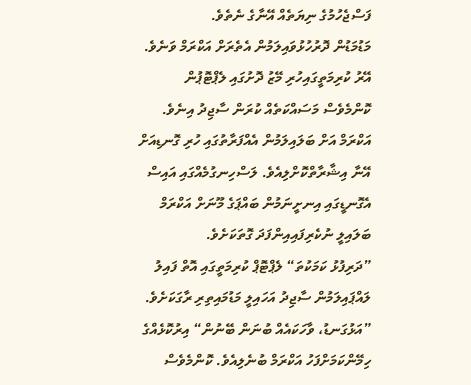ފަސްޖެހުމުގެ ނިޔަތެއް އޭނާގެ ނެތެވެ.
މަޑުމަޑުން ދޮރުހުޅުވައިލަމުން އެތެރަށް އަކްރަމް ވަނެވެ. އޭރު ކުރިމަތީގައިހުރި މޭޒު ދޮށުގައި ލެޕްޓޮޕުން ކޮންމެވެސް މަސައްކަތެއް ކުރަން ސާޖިދު އިނެވެ. އަކްރަމް އަށް ބަލައިލަމުން އެއްފަރާތުގައި ހުރި ގޮނޑިއަށް އޭނާ އިޝާރާތްކޮށްލިއެވެ. ލަސްހިނގުމެއްގައި އައިސް އެގޮނޑީގައި އިނށީނަމުން ބައްޕަގެ މޫނަށް އަކްރަމް ބަލައިލީ ނުކެރިފައިއިންފަދަ ގޮތަކަށެވެ.
”ދަރިފުޅު ކަމަކުތަ“ ލެޕްޓޮޕް ކުރިމަތީގައި އޮތް ފައިލު ލައްޕައިލަމުން ސާޖިދު އަހައިލީ މަޑުމައިތިރި ރާގަކަށެވެ.
”އަޅުގަނޑު، ވާހަކައެއް ބުނަން ބޭނުން“ އިރުކޮޅެއްގެ ހިމޭންކަމަށްފަހު އަކްރަމް ބުނެލިއެވެ. ކޮންމެވެސް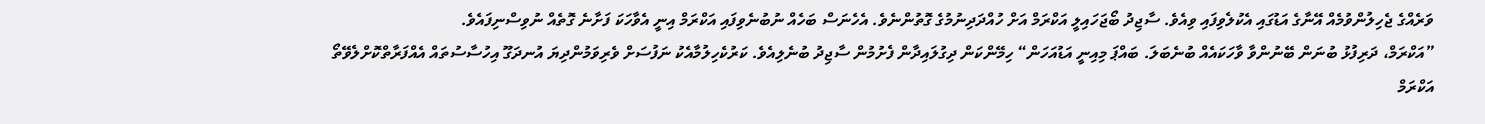ވަރެއްގެ ޖެހިލުންވުމެއް އޭނާގެ އަޑުގައި އެކުލެވިފައި ވިއެވެ. ސާޖިދު ބޯޖަހައިލީ އަކްރަމް އަށް ހުއްދަދިނުމުގެ ގޮތުންނެވެ. އެހެނަސް ބަހެއް ނުބުނެވިފައި އަކްރަމް އިނީ އެވާހަކަ ފަށާނެ ގޮތެއް ނުވިސްނިފައެވެ.
”އަކްރަމް، ދަރިފުޅު ބުނަން ބޭނުންވާ ވާހަކައެއް ބުނެބަލަ. ބައްޕަ މިއިނީ އަޑުއަހަން“ ހިމޭންކަން ދިގުލައިދާން ފެށުމުން ސާޖިދު ބުނެލިއެވެ. ކަރުކެހިލުމާއެކު ނަފުސަށް ވެރިވަމުންދިޔަ އުނދަގޫ އިހުސާސުތައް އެއްފަރާތްކޮށްލެވޭތޯ އަކްރަމް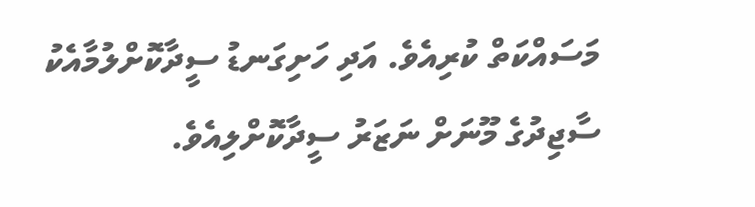މަސައްކަތް ކުރިއެވެ. އަދި ހަށިގަނޑު ސީދާކޮށްލުމާއެކު ސާޖިދުގެ މޫނަށް ނަޒަރު ސީދާކޮށްލިއެވެ.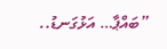”ބައްޕާ… އަޅުގަނޑު..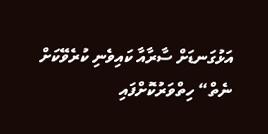އަޅުގަނޑަށް ސާރާއާ ކައިވެނި ކުރެވޭކަށް ނެތް“ ހިތްވަރުކޮށްފައި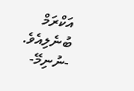އަކްރަމް ބުނެލިއެވެ.
-ނުނިމޭ-